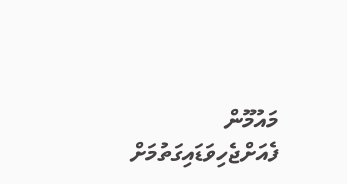މައުމޫން ފެއަށްޖެހިވަޑައިގަތުމަށް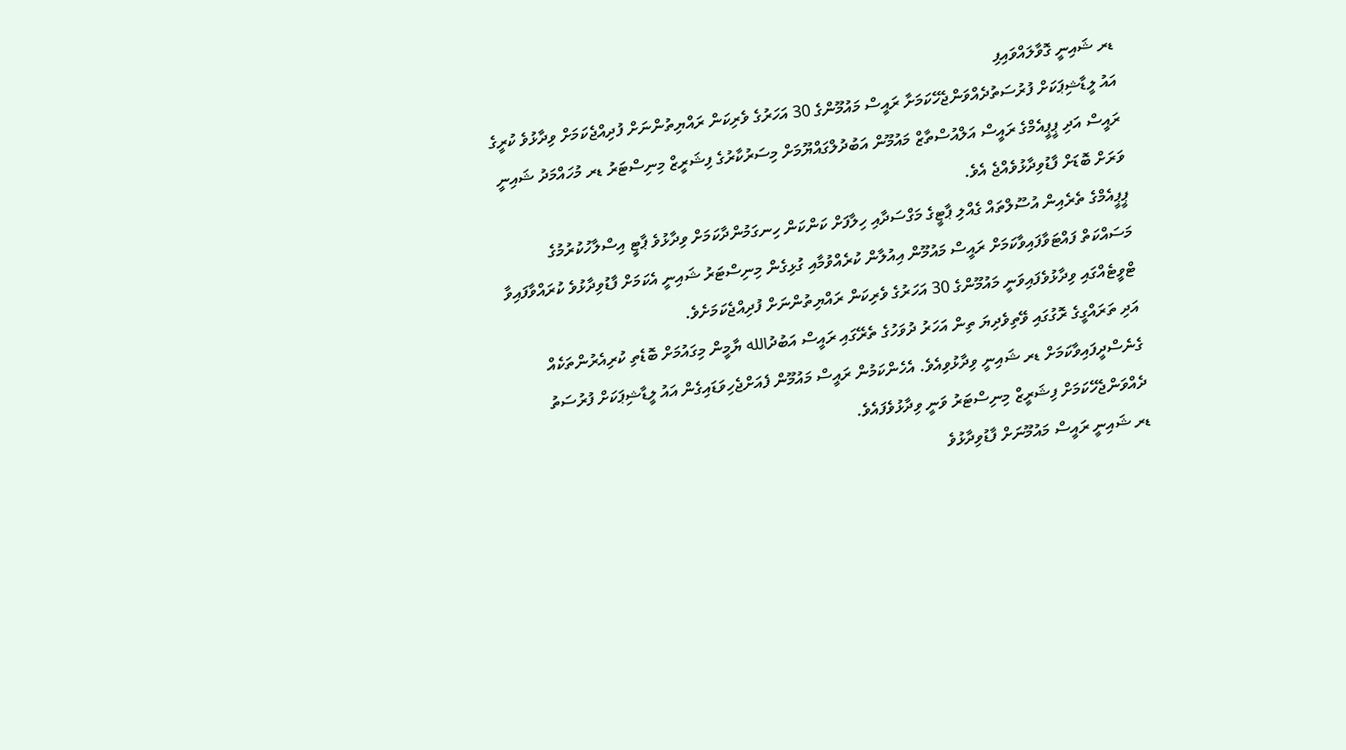ޑރ ޝައިނީ ގޮވާލައްވައިފި
އައު ލީޑާޝިޕަކަށް ފުރުސަތުދެއްވަންޖެހޭކަމަށާ ރައީސް މައުމޫންގެ 30 އަހަރުގެ ވެރިކަން ރައްޔިތުންނަށް ފުދިއްޖެކަމަށް ވިދާޅުވެ ކުރީގެ ރައީސް އަދި ޕީޕީއެމްގެ ރައީސް އަލްއުސްތާޒް މައުމޫން އަބުދުލްގައްޔޫމަށް މިސަރުކާރުގެ ފިޝަރީޒް މިނިސްޓަރު ޑރ މުހައްމަދު ޝައިނީ ވަރަށް ބޮޑަށް ފާޑުވިދާޅުވެއްޖެ އެވެ.
ޕީޕީއެމްގެ ތެރެއިން އުސޫލްތައް ގެއްލި ޕާޓީގެ މަގްސަދާއި ހިލާފަށް ކަންކަން ހިނގަމުންދާކަމަށް ވިދާޅުވެ ޕާޓީ އިސްލާހުކުރުމުގެ މަސައްކަތް ފައްޓަވާފައިވާކަމަށް ރައީސް މައުމޫން އިއުލާން ކުރެއްވުމާއި ގުޅިގެން މިނިސްޓަރު ޝައިނީ އެކަމަށް ފާޑުވިދާޅުވެ ކުރައްވާފައިވާ ޓްވީޓެއްގައި ވިދާޅުވެފައިވަނީ މައުމޫންގެ 30 އަހަރުގެ ވެރިކަން ރައްޔިތުންނަށް ފުދިއްޖެކަމަށެވެ.
އަދި ތަރައްގީގެ ރޮގުގައި ވޭތިވެދިޔަ ތިން އަހަރު ދުވަހުގެ ތެރޭގައި ރައީސް އަބުދުالله ޔާމީން މިގައުމަށް ބޮޑެތި ކުރިއެރުންތަކެއް ގެނެސްދީފައިވާކަމަށް ޑރ ޝައިނީ ވިދާޅުވިއެވެ. އެހެންކަމުން ރައީސް މައުމޫން ފެއަށްޖެހިވަޑައިގެން އައު ލީޑާޝިޕަކަށް ފުރުސަތު ދެއްވަންޖެހޭކަމަށް ފިޝަރީޒް މިނިސްޓަރު ވަނީ ވިދާޅުވެފައެވެ.
ޑރ ޝައިނީ ރައީސް މައުމޫނަށް ފާޑުވިދާޅުވެ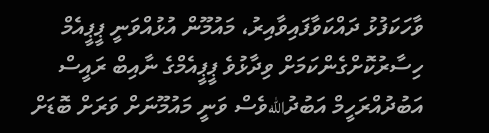ވާހަކަފުޅު ދައްކަވާފައިވާއިރު، މައުމޫން އުޅުއްވަނީ ޕީޕީއެމް ހިސާރުކޮށްގެންކަމަށް ވިދާޅުވެ ޕީޕީއެމްގެ ނާއިބް ރައީސް އަބުދުއްރަހީމް އަބުދުاللهވެސް ވަނީ މައުމޫނަށް ވަރަށް ބޮޑަށް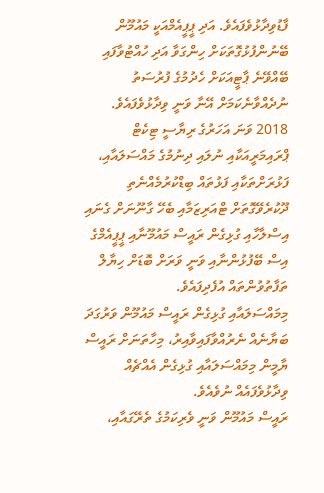ފާޑުވިދާޅުވެފައެވެ. އަދި ޕީޕީއެމްއަކީ މައުމޫން ބޭނުންފުޅުގޮތަކަށް ހިންގަވާ އަދި ހުއްޓުވާފައި ބޭއްވޭނެ ޕާޓީއަކަށް ހެދުމުގެ ފުރުސަތު ނުދެއްވާނެކަމަށް އޭނާ ވަނީ ވިދާޅުވެފައެވެ.
2018 ވަނަ އަހަރުގެ ރިޔާސީ ޓިކެޓް ޕްރައިމަރީއަކާއި ނުލައި ދިނުމުގެ މައްސަލައާއި، ފަޅުރަށްތަކާއި ފަޅުތައް ބިޑްކުރުމެއްނެތި ދޫކުރެވޭގޮތަށް ޓްއަރިޒަމާއި ބެހޭ ގާނޫނަށް ގެނައި އިސްލާހާއި ގުޅިގެން ރައީސް މައުމޫނާއި ޕީޕީއެމްގެ އިސް ބޭފުޅުންނާއި ވަނީ ވަރަށް ބޮޑަށް ހިޔާލް ތަފާތުވުންތައް އުފެދިފައެވެ.
މިމައްސަލައާއި ގުޅިގެން ރައީސް މައުމޫން ވަރުގަދަ ބަޔާނެއް ނެރުއްވާފައިވާއިރު، މިހާތަނަށް ރައީސް ޔާމީން މިމައްސަލައާއި ގުޅިގެން އެއްޗެއް ވިދާޅުވެފައެއް ނުވެއެވެ.
ރައީސް މައުމޫން ވަނީ ވެރިކަމުގެ ތެރޭގައާއި،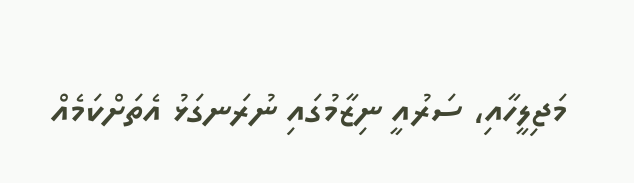މަޖިލީހާއި، ސަރުއީ ނިޒާމުގައި ނުރަނގަޅު އެތަށްކަމެއް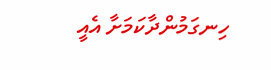ހިނގަމުންދާކަމަށާ އެއީ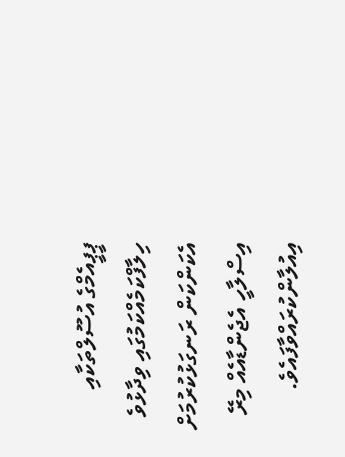ޕީޕީއެމްގެ އުސޫލްތަކާއި ހިލާފްކަމެއްކަމުގައި ވިދާޅުވެ އެކަންކަން ރަނގަޅުކުރުމަށް އިސްލާހީ އެޖެންޑާއެއް މިރޭ އިއުލާންކުރައްވާފައެވެ.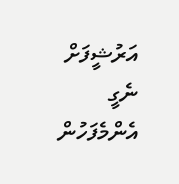އަރުޝީފަށް ނެގީ
އެންމެފަހުން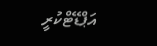އަޕްޑޭޓްކުރީ